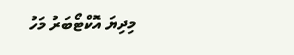މިދިޔަ އޮކްޓޯބަރު މަހު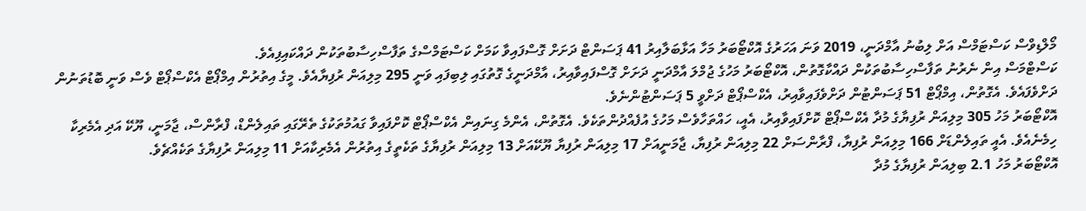މޯލްޑިވްސް ކަސްޓަމްސް އަށް ލިބުނު އާމްދަނީ، 2019 ވަނަ އަހަރުގެ އޮކްޓޯބަރު މަހާ އަޅާބަލާއިރު 41 ޕަސަންޓް ދަށަށް ގޮސްފައިވާ ކަމަށް ކަސްޓަމްސްގެ ތަފާސްހިސާބުތަކުން ދައްކައިފިއެވެ.
ކަސްޓްމަސް އިން ނެރުނު ތަފާސްހިސާބުތަކުން ދައްކާގޮތުން، އޮކްޓޯބަރު މަހުގެ ޖުމްލަ އާމްދަނީ ދަށަށް ގޮސްފައިވާއިރު، އާމްދަނީގެ ގޮތުގައި ލިބިފައި ވަނީ 295 މިލިއަން ރުފިޔާއެވެ. މީގެ އިތުރުން އިމްޕޯޓް އެކްސްޕޯޓް ވެސް ވަނީ ބޮޑުތަނުން ދަށްވެފައެވެ. އެގޮތުން، އިމްޕޯޓް 51 ޕަސަންޓުން ދަށްވެފައިވާއިރު، އެކްސްޕޯޓް ދަށްވީ 5 ޕަސަންޓުންނެވެ.
އޮކްޓޯބަރު މަހު 305 މިލިއަން ރުފިޔާގެ މުދާ އެކްސްޕޯޓް ކޮށްފައިވާއިރު، އެއީ، ހައްތަހާވެސް މަހުގެ އުފެއްދުންތަކެވެ. އެގޮތުން، އެންމެ ގިނައިން އެކްސްޕޯޓް ކޮށްފައިވާ ގައުމުތަކުގެ ތެރޭގައި ތައިލެންޑް، ފްރާންސް، ޖާމަނީ، ޔޫކޭ އަދި އެމެރިކާ ހިމެނެއެވެ. އެއީ ތައިލެންޑަށް 166 މިލިއަން ރުފިޔާ، ފްރާންސަށް 22 މިލިއަން ރުފިޔާ، ޖާމަނީއަށް 17 މިލިއަން ރުފިޔާ ޔޫކޭއަށް 13 މިލިއަން ރުފިޔާގެ ތަކެތީގެ އިތުރުން އެމެރިކާއަށް 11 މިލިއަން ރުފިޔާގެ ތަކެއްޗެވެ.
އޮކްޓޯބަރު މަހު 2.1 ބިލިއަން ރުފިޔާގެ މުދާ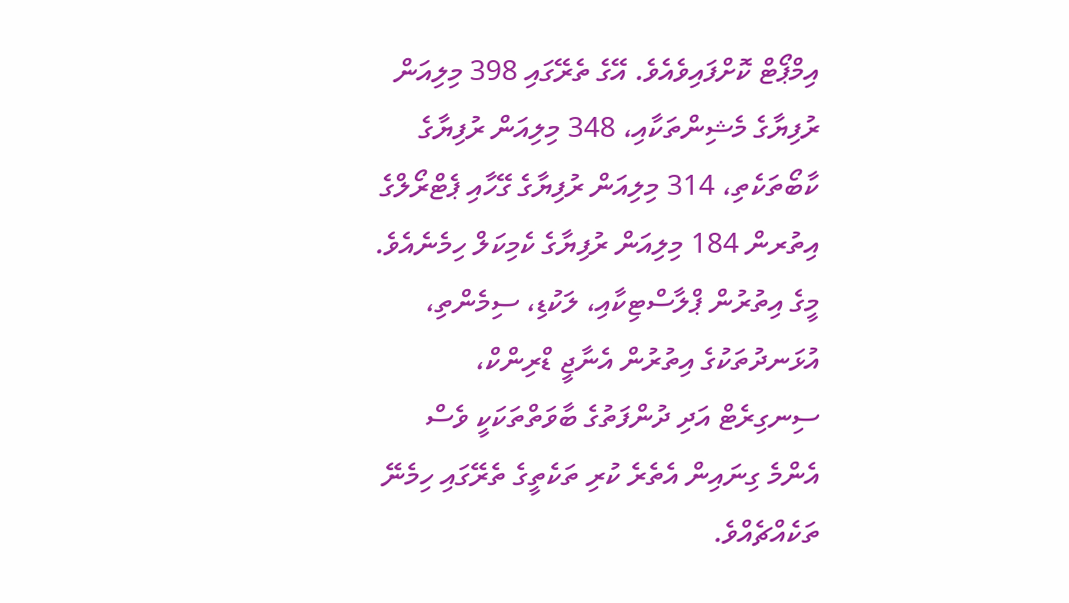އިމްޕޯޓް ކޮށްފައިވެއެވެ. އޭގެ ތެރޭގައި 398 މިލިއަން ރުފިޔާގެ މެޝިންތަކާއި، 348 މިލިއަން ރުފިޔާގެ ކާބޯތަކެތި، 314 މިލިއަން ރުފިޔާގެ ގޭހާއި ޕެޓްރޯލްގެ އިތުރން 184 މިލިއަން ރުފިޔާގެ ކެމިކަލް ހިމެނެއެވެ. މީގެ އިތުރުން ޕްލާސްޓިކާއި، ލަކުޑި، ސިމެންތި، އުޅަނދުތަކުގެ އިތުރުން އެނާޖީ ޑްރިންކް، ސިނގިރެޓް އަދި ދުންފަތުގެ ބާވަތްތަކަކީ ވެސް އެންމެ ގިނައިން އެތެރެ ކުރި ތަކެތީގެ ތެރޭގައި ހިމެނޭ ތަކެއްޗެއްވެ.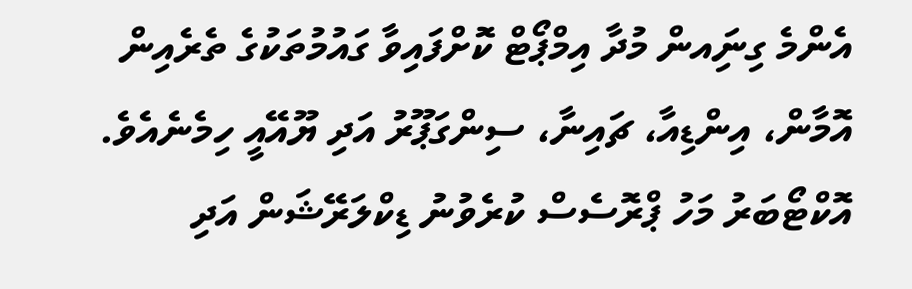އެންމެ ގިނަިއން މުދާ އިމްޕޯޓް ކޮށްފައިވާ ގައުމުތަކުގެ ތެރެއިން އޮމާން، އިންޑިއާ، ޗައިނާ، ސިންގަޕޫރު އަދި ޔޫއޭއީ ހިމެނެއެވެ.
އޮކްޓޯބަރު މަހު ޕްރޮސެސް ކުރެވުނު ޑިކްލަރޭޝަން އަދި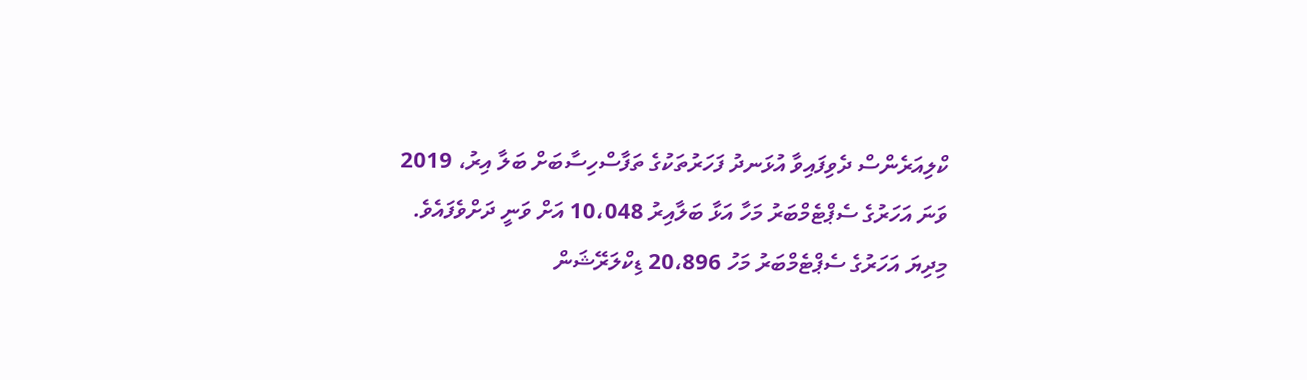ކްލިއަރެންސް ދެވިފައިވާ އުޅަނދު ފަހަރުތަކުގެ ތަފާސްހިސާބަށް ބަލާ އިރު، 2019 ވަނަ އަހަރުގެ ސެޕްޓެމްބަރު މަހާ އަޅާ ބަލާއިރު 10،048 އަށް ވަނީ ދަށްވެފައެވެ. މިދިޔަ އަހަރުގެ ސެޕްޓެމްބަރު މަހު 20،896 ޑިކްލަރޭޝަން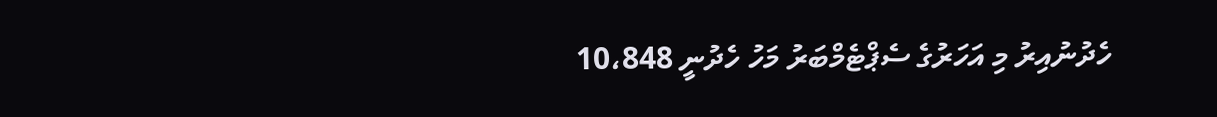ހެދުނުއިރު މި އަހަރުގެ ސެޕްޓެމްބަރު މަހު ހެދުނީ 10،848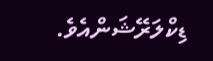ޑިކްލަރޭޝަންއެވެ.